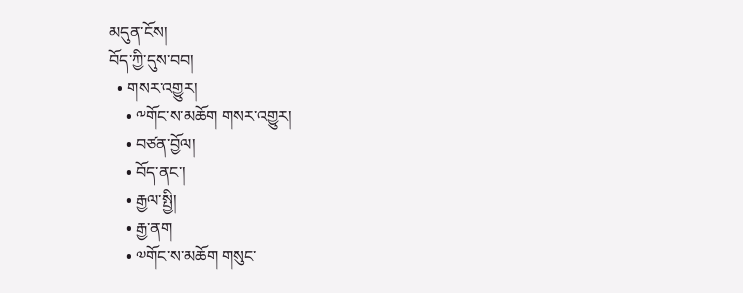མདུན་ངོས།
བོད་ཀྱི་དུས་བབ།
  • གསར་འགྱུར།
    • ༸གོང་ས་མཆོག གསར་འགྱུར།
    • བཙན་བྱོལ།
    • བོད་ནང་།
    • རྒྱལ་སྤྱི།
    • རྒྱ་ནག
    • ༧གོང་ས་མཆོག གསུང་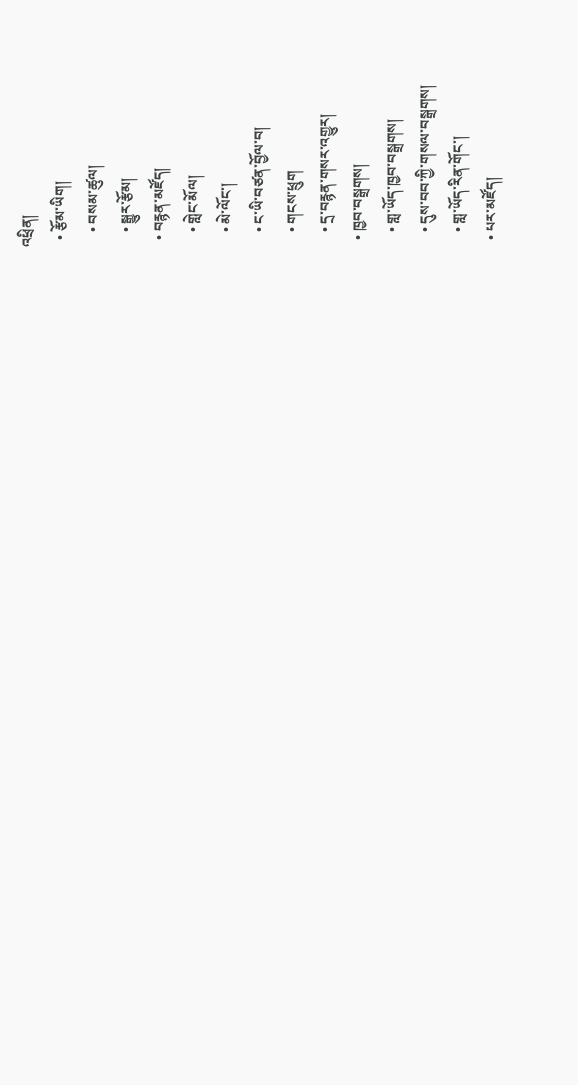འཕྲིན།
  • རྩོམ་ཡིག།
    • བསམ་ཚུལ།
    • སྒྱུར་རྩོམ།
  • བརྙན་མཛོད།
    • གླེང་མོལ།
    • མེ་ལོང་།
    • ང་ཡི་བཙན་བྱོལ་བ།
    • གངས་ཕྲུག
    • དྲ་བརྙན་གསར་འགྱུར།
  • ཁྱབ་བསྒྲགས།
    • གླ་ཡོད་ཁྱབ་བསྒྲགས།
    • དུས་བབ་ཀྱི་གསལ་བསྒྲགས།
    • གླ་ཡོད་རིན་གོང་།
  • པར་མཛོད།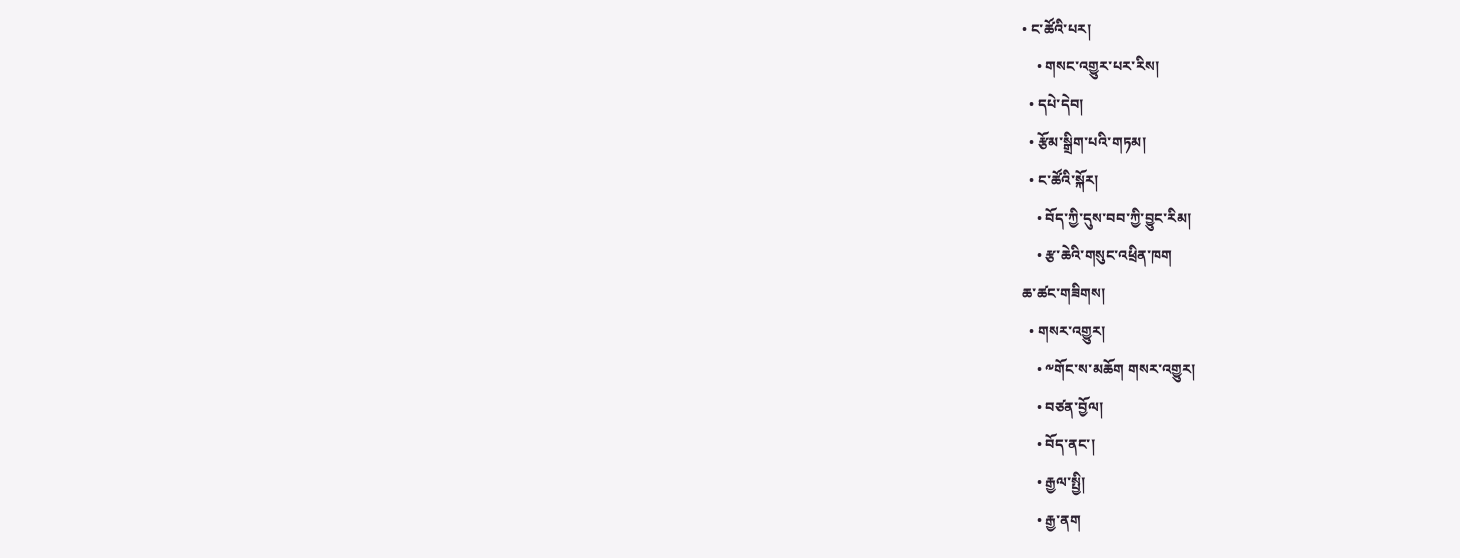• ང་ཚོའི་པར།
    • གསང་འགྱུར་པར་རིས།
  • དཔེ་དེབ།
  • རྩོམ་སྒྲིག་པའི་གཏམ།
  • ང་ཚོའི་སྐོར།
    • བོད་ཀྱི་དུས་བབ་ཀྱི་བྱུང་རིམ།
    • རྩ་ཆེའི་གསུང་འཕྲིན་ཁག
ཆ་ཚང་གཟིགས།
  • གསར་འགྱུར།
    • ༸གོང་ས་མཆོག གསར་འགྱུར།
    • བཙན་བྱོལ།
    • བོད་ནང་།
    • རྒྱལ་སྤྱི།
    • རྒྱ་ནག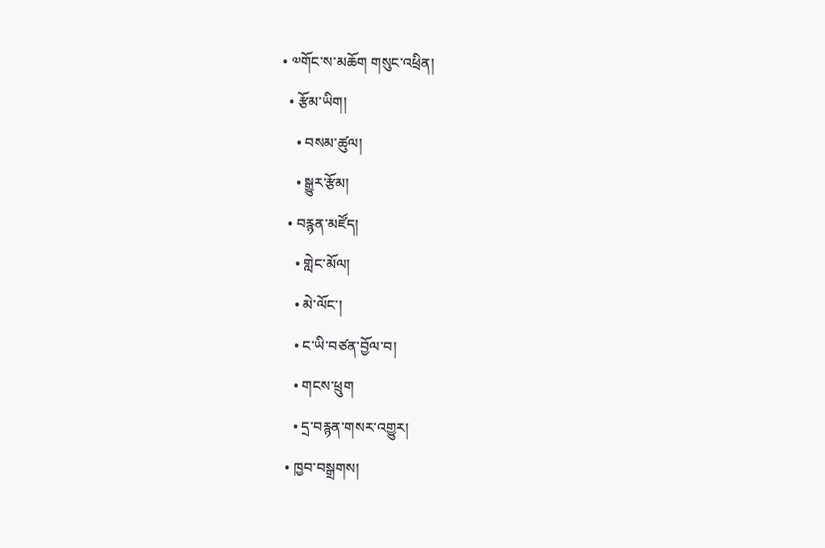• ༧གོང་ས་མཆོག གསུང་འཕྲིན།
  • རྩོམ་ཡིག།
    • བསམ་ཚུལ།
    • སྒྱུར་རྩོམ།
  • བརྙན་མཛོད།
    • གླེང་མོལ།
    • མེ་ལོང་།
    • ང་ཡི་བཙན་བྱོལ་བ།
    • གངས་ཕྲུག
    • དྲ་བརྙན་གསར་འགྱུར།
  • ཁྱབ་བསྒྲགས།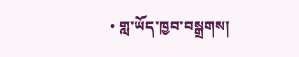• གླ་ཡོད་ཁྱབ་བསྒྲགས།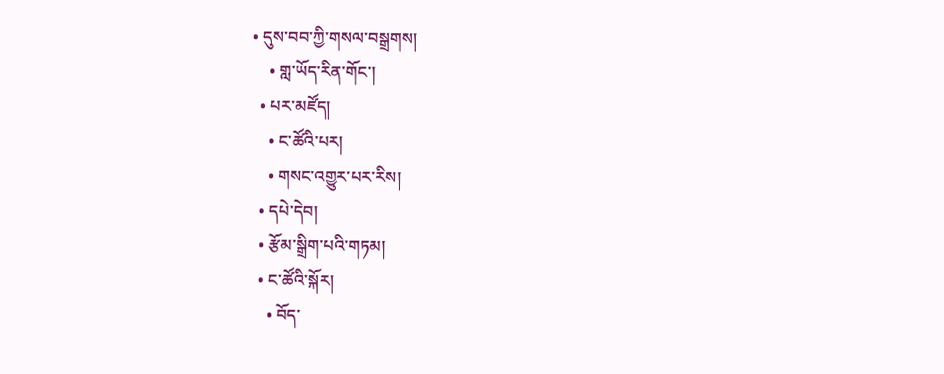• དུས་བབ་ཀྱི་གསལ་བསྒྲགས།
    • གླ་ཡོད་རིན་གོང་།
  • པར་མཛོད།
    • ང་ཚོའི་པར།
    • གསང་འགྱུར་པར་རིས།
  • དཔེ་དེབ།
  • རྩོམ་སྒྲིག་པའི་གཏམ།
  • ང་ཚོའི་སྐོར།
    • བོད་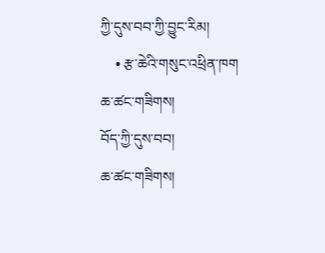ཀྱི་དུས་བབ་ཀྱི་བྱུང་རིམ།
    • རྩ་ཆེའི་གསུང་འཕྲིན་ཁག
ཆ་ཚང་གཟིགས།
བོད་ཀྱི་དུས་བབ།
ཆ་ཚང་གཟིགས།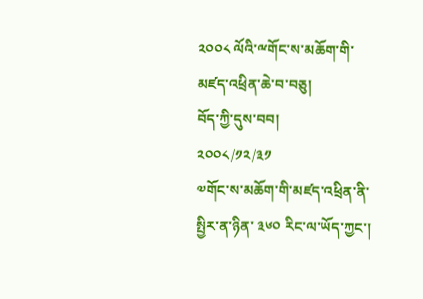༢༠༠༨ ལོའི་ྋགོང་ས་མཆོག་གི་མཛད་འཕྲིན་ཆེ་བ་བཅུ།
བོད་ཀྱི་དུས་བབ།
༢༠༠༨/༡༢/༣༡
༧གོང་ས་མཆོག་གི་མཛད་འཕྲིན་ནི་སྤྱིར་ན་ཉིན་ ༣༦༠ རིང་ལ་ཡོད་ཀྱང་།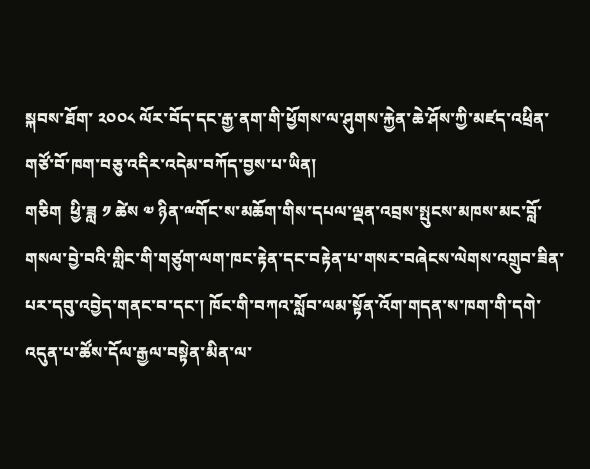སྐབས་ཐོག་ ༢༠༠༨ ལོར་བོད་དང་རྒྱ་ནག་གི་ཕྱོགས་ལ་ཤུགས་རྐྱེན་ཆེ་ཤོས་ཀྱི་མཛད་འཕྲིན་གཙོ་བོ་ཁག་བཅུ་འདིར་འདེམ་བཀོད་བྱས་པ་ཡིན།
གཅིག  ཕྱི་ཟླ ༡ ཚེས ༧ ཉིན་ྋགོང་ས་མཆོག་གིས་དཔལ་ལྡན་འབྲས་སྤུངས་མཁས་མང་བློ་གསལ་བྱེ་བའི་གླིང་གི་གཙུག་ལག་ཁང་རྟེན་དང་བརྟེན་པ་གསར་བཞེངས་ལེགས་འགྲུབ་ཟིན་པར་དབུ་འབྱེད་གནང་བ་དང་། ཁོང་གི་བཀའ་སློབ་ལམ་སྟོན་འོག་གདན་ས་ཁག་གི་དགེ་འདུན་པ་ཚོས་དོལ་རྒྱལ་བསྟེན་མིན་ལ་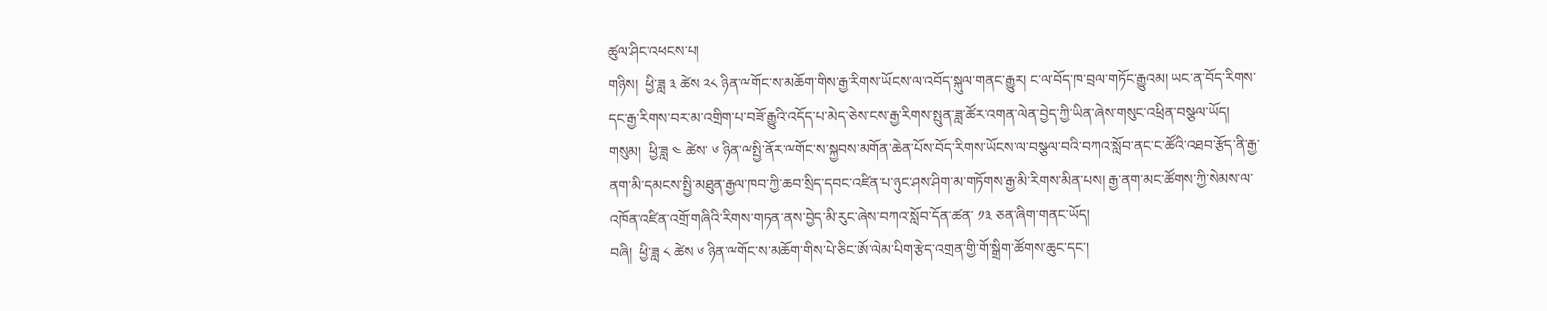ཚུལ་ཤིང་འཕངས་པ།
གཉིས།  ཕྱི་ཟླ ༣ ཚེས ༢༨ ཉིན་ྋགོང་ས་མཆོག་གིས་རྒྱ་རིགས་ཡོངས་ལ་འབོད་སྐུལ་གནང་རྒྱུར། ང་ལ་བོད་ཁ་བྲལ་གཏོང་རྒྱུའམ། ཡང་ན་བོད་རིགས་དང་རྒྱ་རིགས་བར་མ་འགྲིག་པ་བཟོ་རྒྱུའི་འདོད་པ་མེད་ཅེས་ངས་རྒྱ་རིགས་སྤུན་ཟླ་ཚོར་འགན་ལེན་བྱེད་ཀྱི་ཡིན་ཞེས་གསུང་འཕྲིན་བསྩལ་ཡོད།
གསུམ།  ཕྱི་ཟླ ༤ ཚེས་ ༦ ཉིན་ྋསྤྱི་ནོར་ྋགོང་ས་སྐྱབས་མགོན་ཆེན་པོས་བོད་རིགས་ཡོངས་ལ་བསྩལ་བའི་བཀའ་སློབ་ནང་ང་ཚོའི་འཐབ་རྩོད་ནི་རྒྱ་ནག་མི་དམངས་སྤྱི་མཐུན་རྒྱལ་ཁབ་ཀྱི་ཆབ་སྲིད་དབང་འཛིན་པ་ཉུང་ཤས་ཤིག་མ་གཏོགས་རྒྱ་མི་རིགས་མིན་པས། རྒྱ་ནག་མང་ཚོགས་ཀྱི་སེམས་ལ་འཁོན་འཛིན་འགྲོ་གཞིའི་རིགས་གཏན་ནས་བྱེད་མི་རུང་ཞེས་བཀའ་སློབ་དོན་ཚན་ ༡༣ ཅན་ཞིག་གནང་ཡོད།
བཞི།  ཕྱི་ཟླ ༨ ཚེས ༦ ཉིན་ྋགོང་ས་མཆོག་གིས་པེ་ཅིང་ཨོ་ལེམ་པིག་རྩེད་འགྲན་གྱི་གོ་སྒྲིག་ཚོགས་ཆུང་དང་།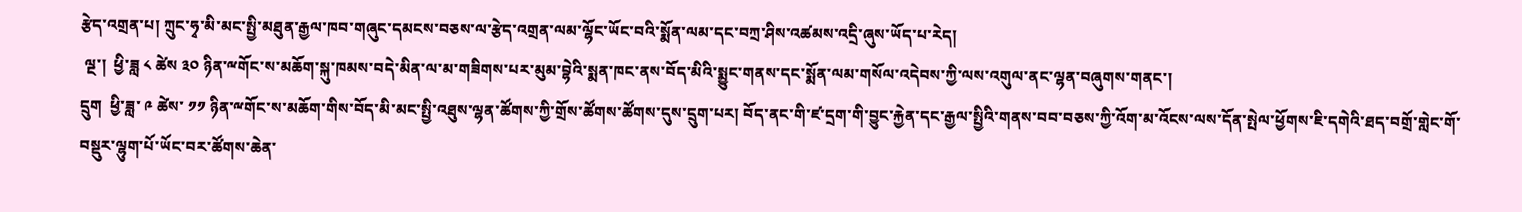རྩེད་འགྲན་པ། ཀྲུང་ཧྭ་མི་མང་སྤྱི་མཐུན་རྒྱལ་ཁབ་གཞུང་དམངས་བཅས་ལ་རྩེད་འགྲན་ལམ་ལྷོང་ཡོང་བའི་སྨོན་ལམ་དང་བཀྲ་ཤིས་འཚམས་འདྲི་ཞུས་ཡོད་པ་རེད།
 ལྔ་།  ཕྱི་ཟླ ༨ ཚེས ༣༠ ཉིན་ྋགོང་ས་མཆོག་སྐུ་ཁམས་བདེ་མིན་ལ་མ་གཟིགས་པར་མུམ་བྷེའི་སྨན་ཁང་ནས་བོད་མིའི་སྨྱུང་གནས་དང་སྨོན་ལམ་གསོལ་འདེབས་ཀྱི་ལས་འགུལ་ནང་ལྷན་བཞུགས་གནང་།
དྲུག  ཕྱི་ཟླ་ ༩ ཚེས་ ༡༡ ཉིན་ྋགོང་ས་མཆོག་གིས་བོད་མི་མང་སྤྱི་འཐུས་ལྷན་ཚོགས་ཀྱི་གྲོས་ཚོགས་ཚོགས་དུས་དྲུག་པར། བོད་ནང་གི་ཛ་དྲག་གི་བྱུང་རྐྱེན་དང་རྒྱལ་སྤྱིའི་གནས་བབ་བཅས་ཀྱི་འོག་མ་འོངས་ལས་དོན་སྤེལ་ཕྱོགས་ཇི་དགེའི་ཐད་བགྲོ་གླེང་གོ་བསྡུར་ལྷུག་པོ་ཡོང་བར་ཚོགས་ཆེན་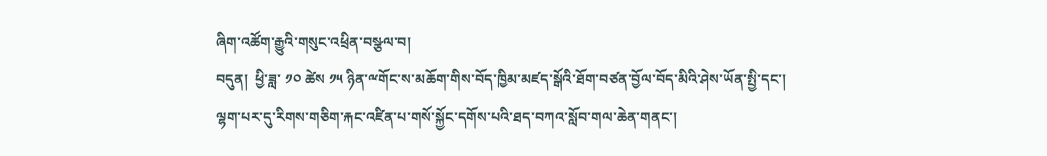ཞིག་འཚོག་རྒྱུའི་གསུང་འཕྲིན་བསྩལ་བ།
བདུན།  ཕྱི་ཟླ་ ༡༠ ཚེས ༡༥ ཉིན་ྋགོང་ས་མཆོག་གིས་བོད་ཁྱིམ་མཛད་སྒོའི་ཐོག་བཙན་བྱོལ་བོད་མིའི་ཤེས་ཡོན་སྤྱི་དང་། ལྷག་པར་དུ་རིགས་གཅིག་རྐང་འཛིན་པ་གསོ་སྐྱོང་དགོས་པའི་ཐད་བཀའ་སློབ་གལ་ཆེན་གནང་།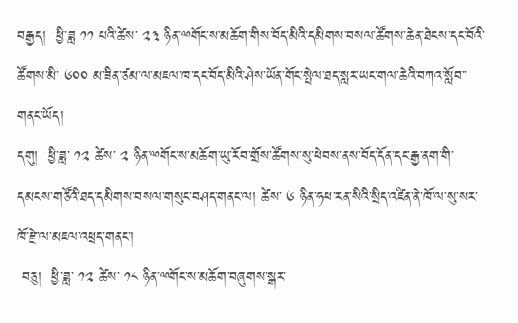བརྒྱད།  ཕྱི་ཟླ ༡༡ པའི་ཚེས་ ༢༣ ཉིན་ྋགོང་ས་མཆོག་གིས་བོད་མིའི་དམིགས་བསལ་ཚོགས་ཆེན་ཐེངས་དང་བོའི་ཚོགས་མི་ ༦༠༠ མ་ཟིན་ཙམ་ལ་མཇལ་ཁ་དང་བོད་མིའི་ཤེས་ཡོན་གོང་སྤེལ་ཐད་སླར་ཡང་གལ་ཆེའི་བཀའ་སློབ་་གནང་ཡོད།
དགུ།  ཕྱི་ཟླ་ ༡༢ ཚེས་ ༢ ཉིན་ྋགོང་ས་མཆོག་ཡུ་རོབ་གྲོས་ཚོགས་སུ་ཕེབས་ནས་བོད་དོན་དང་རྒྱ་ནག་གི་དམངས་གཙོའི་ཐད་དམིགས་བསལ་གསུང་བཤད་གནང་ལ། ཚེས་ ༦ ཉིན་ཧཕ་རན་སིའི་སྲིད་འཛིན་ནེ་ཁོ་ལ་སུ་སར་ཁོ་རྫེ་ལ་མཇལ་འཕྲད་གནང་།
 བཅུ།  ཕྱི་ཟླ་ ༡༢ ཚེས་ ༡༨ ཉིན་ྋགོང་ས་མཆོག་བཞུགས་སྒར་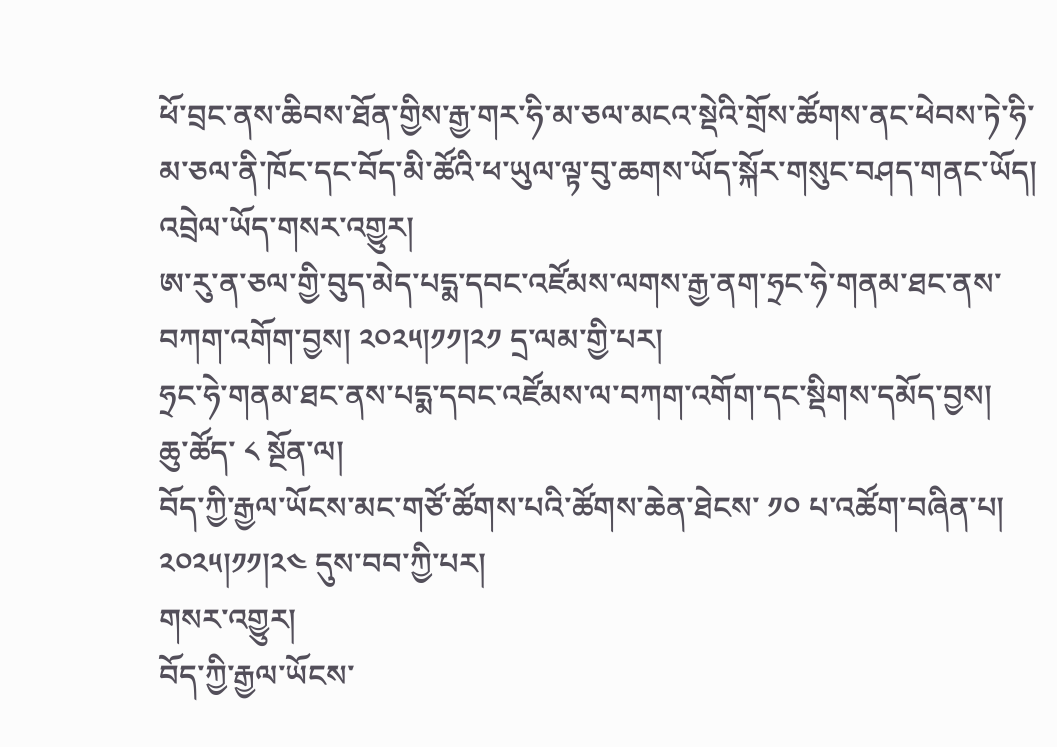ཕོ་བྲང་ནས་ཆིབས་ཐོན་གྱིས་རྒྱ་གར་ཧི་མ་ཅལ་མངའ་སྡེའི་གྲོས་ཚོགས་ནང་ཕེབས་ཏེ་ཧི་མ་ཅལ་ནི་ཁོང་དང་བོད་མི་ཚོའི་ཕ་ཡུལ་ལྟ་བུ་ཆགས་ཡོད་སྐོར་གསུང་བཤད་གནང་ཡོད།
འབྲེལ་ཡོད་གསར་འགྱུར།
ཨ་རུ་ན་ཅལ་གྱི་བུད་མེད་པདྨ་དབང་འཛོམས་ལགས་རྒྱ་ནག་ཧྲང་ཧེ་གནམ་ཐང་ནས་བཀག་འགོག་བྱས། ༢༠༢༥།༡༡།༢༡ དྲ་ལམ་གྱི་པར།
ཧྲང་ཧེ་གནམ་ཐང་ནས་པདྨ་དབང་འཛོམས་ལ་བཀག་འགོག་དང་སྡིགས་དམོད་བྱས།
ཆུ་ཚོད་ ༨ སྔོན་ལ།
བོད་ཀྱི་རྒྱལ་ཡོངས་མང་གཙོ་ཚོགས་པའི་ཚོགས་ཆེན་ཐེངས་ ༡༠ པ་འཚོག་བཞིན་པ། ༢༠༢༥།༡༡།༢༤ དུས་བབ་ཀྱི་པར།
གསར་འགྱུར།
བོད་ཀྱི་རྒྱལ་ཡོངས་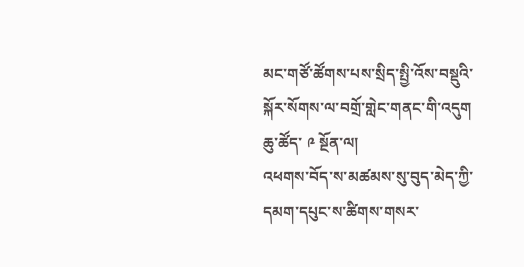མང་གཙོ་ཚོགས་པས་སྲིད་སྤྱི་འོས་བསྡུའི་སྐོར་སོགས་ལ་བགྲོ་གླེང་གནང་གི་འདུག
ཆུ་ཚོད་ ༩ སྔོན་ལ།
འཕགས་བོད་ས་མཚམས་སུ་བུད་མེད་ཀྱི་དམག་དཔུང་ས་ཚིགས་གསར་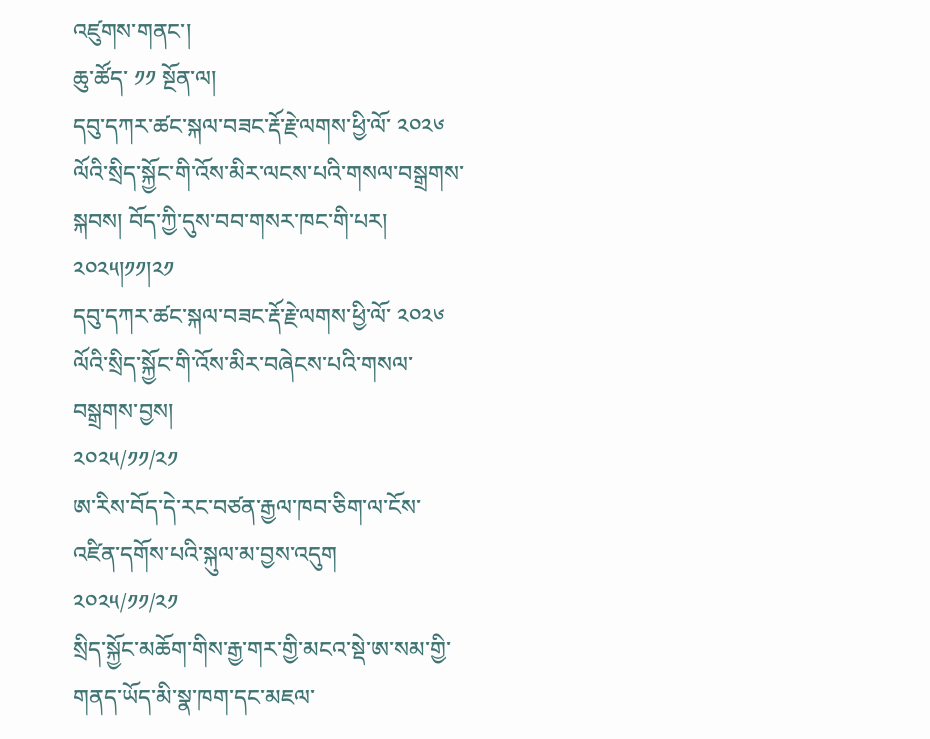འཛུགས་གནང་།
ཆུ་ཚོད་ ༡༡ སྔོན་ལ།
དབུ་དཀར་ཚང་སྐལ་བཟང་རྡོ་རྗེ་ལགས་ཕྱི་ལོ་ ༢༠༢༦ ལོའི་སྲིད་སྐྱོང་གི་འོས་མིར་ལངས་པའི་གསལ་བསྒྲགས་སྐབས། བོད་ཀྱི་དུས་བབ་གསར་ཁང་གི་པར། ༢༠༢༥།༡༡།༢༡
དབུ་དཀར་ཚང་སྐལ་བཟང་རྡོ་རྗེ་ལགས་ཕྱི་ལོ་ ༢༠༢༦ ལོའི་སྲིད་སྐྱོང་གི་འོས་མིར་བཞེངས་པའི་གསལ་བསྒྲགས་བྱས།
༢༠༢༥/༡༡/༢༡
ཨ་རིས་བོད་དེ་རང་བཙན་རྒྱལ་ཁབ་ཅིག་ལ་ངོས་འཛིན་དགོས་པའི་སྐུལ་མ་བྱས་འདུག
༢༠༢༥/༡༡/༢༡
སྲིད་སྐྱོང་མཆོག་གིས་རྒྱ་གར་གྱི་མངའ་སྡེ་ཨ་སམ་གྱི་གནད་ཡོད་མི་སྣ་ཁག་དང་མཇལ་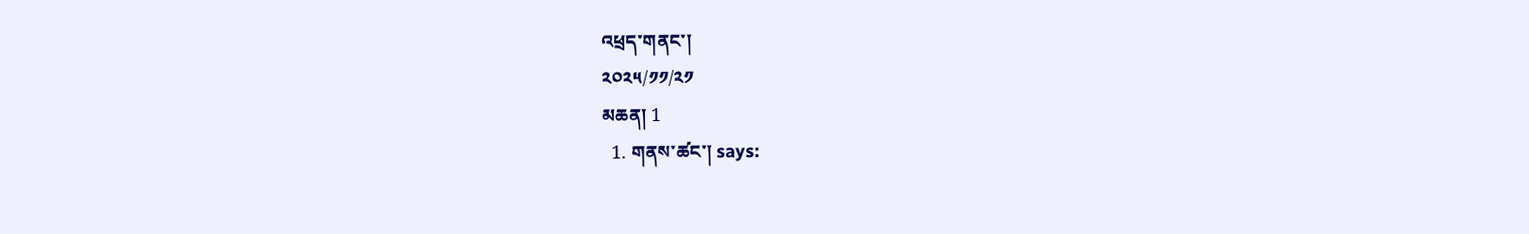འཕྲད་གནང་།
༢༠༢༥/༡༡/༢༡
མཆན། 1
  1. གནས་ཚང་། says: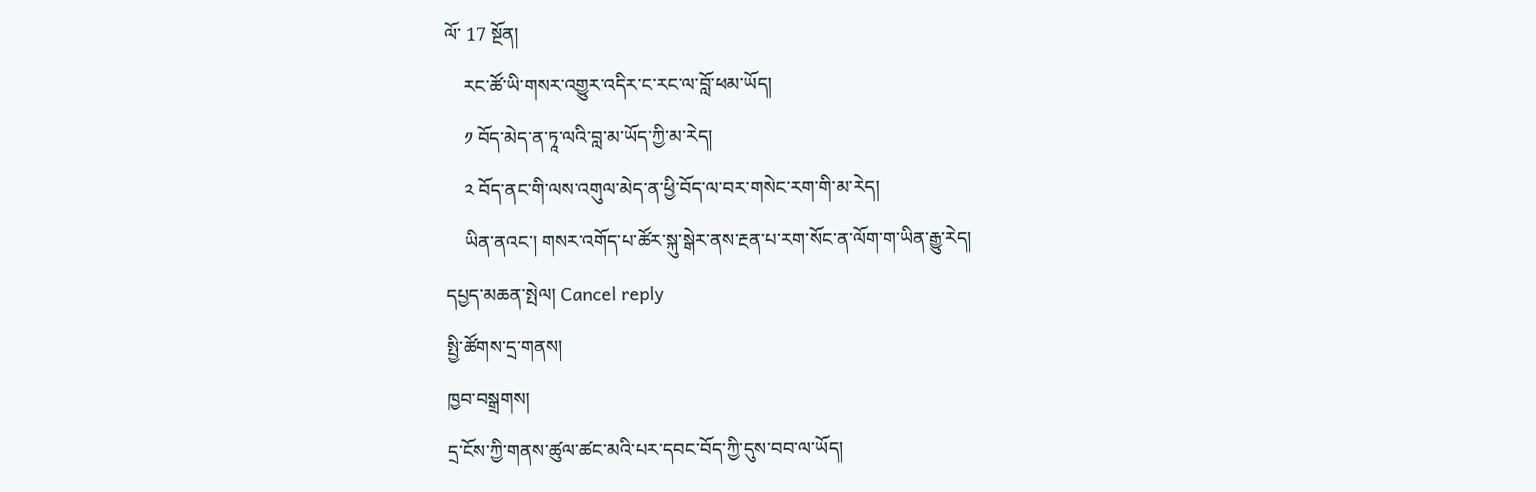ལོ་ 17 སྔོན།
    རང་ཚོ་ཡི་གསར་འགྱུར་འདིར་ང་རང་ལ་བློ་ཕམ་ཡོད།
    ༡ བོད་མེད་ན་ཏཱ་ལའི་བླ་མ་ཡོད་ཀྱི་མ་རེད།
    ༢ བོད་ནང་གི་ལས་འགུལ་མེད་ན་ཕྱི་བོད་ལ་བར་གསེང་རག་གི་མ་རེད།
    ཡིན་ནའང་། གསར་འགོད་པ་ཚོར་སྐུ་སྒེར་ནས་རྔན་པ་རག་སོང་ན་ལོག་ག་ཡིན་རྒྱུ་རེད།
དཔྱད་མཆན་སྤེལ། Cancel reply
སྤྱི་ཚོགས་དྲ་གནས།
ཁྱབ་བསྒྲགས།
དྲ་ངོས་ཀྱི་གནས་ཚུལ་ཚང་མའི་པར་དབང་བོད་ཀྱི་དུས་བབ་ལ་ཡོད།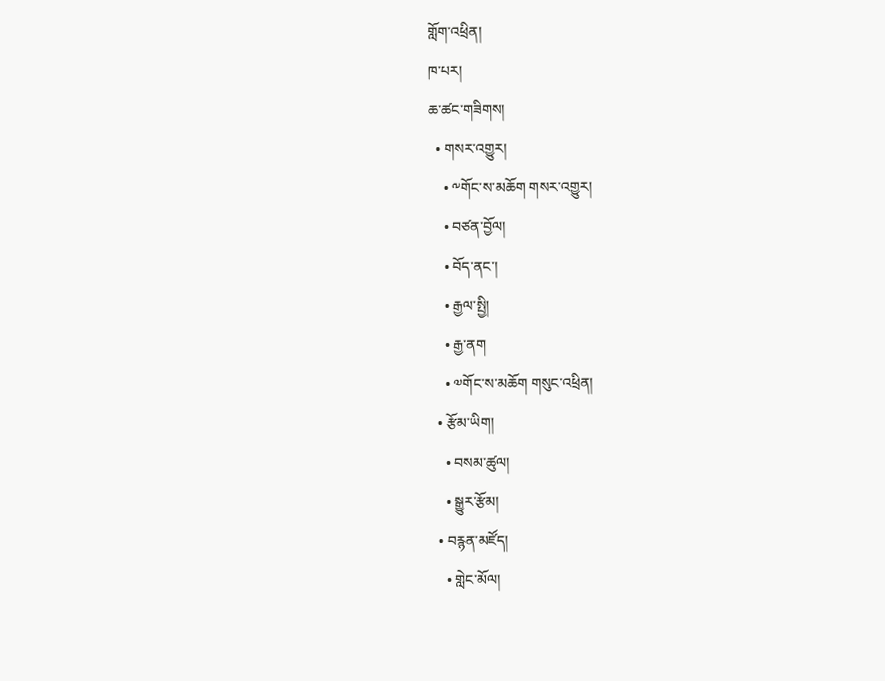གློག་འཕྲིན།
ཁ་པར།
ཆ་ཚང་གཟིགས།
  • གསར་འགྱུར།
    • ༸གོང་ས་མཆོག གསར་འགྱུར།
    • བཙན་བྱོལ།
    • བོད་ནང་།
    • རྒྱལ་སྤྱི།
    • རྒྱ་ནག
    • ༧གོང་ས་མཆོག གསུང་འཕྲིན།
  • རྩོམ་ཡིག།
    • བསམ་ཚུལ།
    • སྒྱུར་རྩོམ།
  • བརྙན་མཛོད།
    • གླེང་མོལ།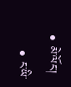• མེ་ལོང་།
    • ང་ཡི་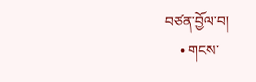བཙན་བྱོལ་བ།
    • གངས་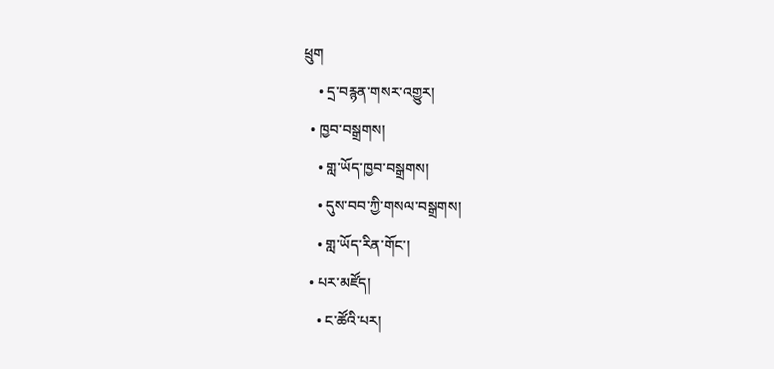ཕྲུག
    • དྲ་བརྙན་གསར་འགྱུར།
  • ཁྱབ་བསྒྲགས།
    • གླ་ཡོད་ཁྱབ་བསྒྲགས།
    • དུས་བབ་ཀྱི་གསལ་བསྒྲགས།
    • གླ་ཡོད་རིན་གོང་།
  • པར་མཛོད།
    • ང་ཚོའི་པར།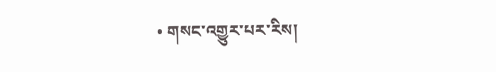• གསང་འགྱུར་པར་རིས།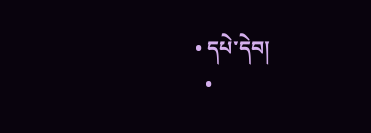• དཔེ་དེབ།
  •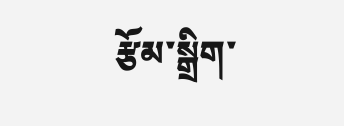རྩོམ་སྒྲིག་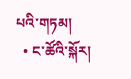པའི་གཏམ།
  • ང་ཚོའི་སྐོར།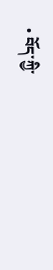• བོད་ཀྱི་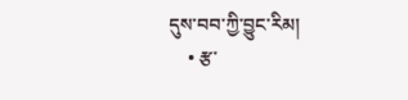དུས་བབ་ཀྱི་བྱུང་རིམ།
    • རྩ་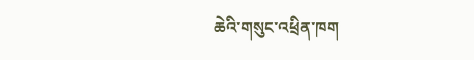ཆེའི་གསུང་འཕྲིན་ཁག